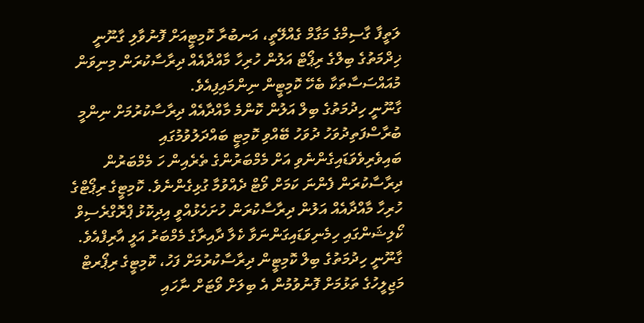ލަތީފާ ގާސިމްގެ މަގާމް ގެއްލޭތީ، އަނބުރާ ކޮމިޓީއަށް ފޮނުވާލި ގާނޫނީ ޚިދްމަތުގެ ބިލްގެ ރިޕޯޓް އަލުން ހުރިހާ މާއްދާއެއް ދިރާސާކުރަން މިނިވަން މުއައްސަސާތަކާ ބެހޭ ކޮމިޓީން ނިންމައިފިއެވެ.
ގާނޫނީ ހިދުމަތުގެ ބިލް އަލުން ކޮންމެ މާއްދާއެއް ދިރާސާކުރުމަށް ނިންމީ ބުރާސްފަތިދުވަހު ދުވަހު ބޭއްވި ކޮމިޓީ ބައްދަލުވުމުގައި ބައިވެރިވެވަޑައިގެންނެވި އަށް މެމްބަރުންގެ ތެރެއިން ހަ މެމްބަރުން ދިރާސާކުރަން ފެންނަ ކަމަށް ވޯޓް ދެއްވުމާ ގުޅިގެންނެވެ. ކޮމިޓީގެ ރިޕޯޓްގެ ހުރިހާ މާއްދާއެއް އަލުން ދިރާސާކުރަން ހުށަހެޅުއްވީ އިދިކޮޅު ޕްރޮގްރެސިވް ކޯލިޝަންގައި ހިމެނިވަޑައިގަންނަވާ ކެލާ ދާއިރާގެ މެމްބަރު އަލީ އާރިފްއެވެ.
ގާނޫނީ ހިދުމަތުގެ ބިލް ކޮމިޓީން ދިރާސާކުރުމަށް ފަހު، ކޮމިޓީގެ ރިޕޯރޓް މަޖިލީހުގެ ތަޅުމަށް ފޮނުވުމުން އެ ބިލަށް ވޯޓަށް ނާހައި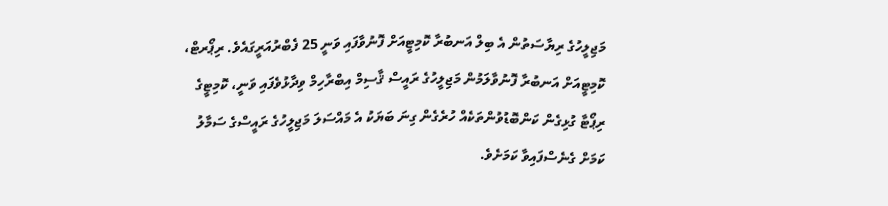މަޖިލީހުގެ ރިޔާސަތުން އެ ބިލް އަނބުރާ ކޮމިޓީއަށް ފޮނުވާފައި ވަނީ 25 ފެބްރުއަރީގައެވެ. ރިޕޯރޓް، ކޮމިޓީއަށް އަނބުރާ ފޮނުވާލަމުން މަޖިލީހުގެ ރައީސް ޤާސިމް އިބްރާހިމް ވިދާޅުވެފައި ވަނީ، ކޮމިޓީގެ ރިޕޯޓާ ގުޅިގެން ކަންބޮޑުވުންތަކެއް ހުރެގެން ގިނަ ބަޔަކު އެ މައްސަލަ މަޖިލީހުގެ ރައީސްގެ ސަމާލު ކަމަށް ގެނެސްފައިވާ ކަމަށެވެ.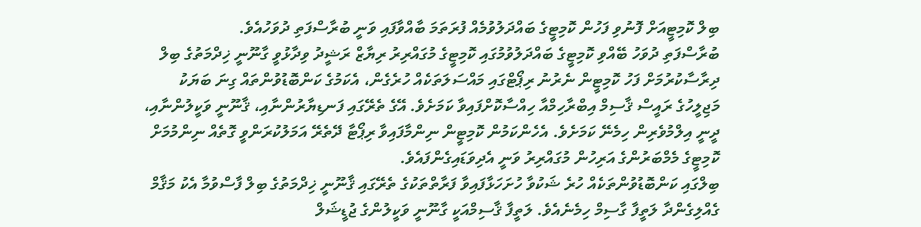ބިލް ކޮމިޓީއަށް ފޮނުވި ފަހުން ކޮމިޓީގެ ބައްދަލުވުމެއް ފުރަތަމަ ބާއްވާފައި ވަނީ ބުރާސްފަތި ދުވަހުއެވެ.
ބުރާސްފަތި ދުވަހު ބޭއްވި ކޮމިޓީގެ ބައްދަލުވުމުގައި ކޮމިޓީގެ މުގައްރިރު ރިޔާޒް ރަޝީދު ވިދާޅުވީ ގާނޫނީ ޚިދްމަތުގެ ބިލް ދިރާސާކުރުމަށް ފަހު ކޮމިޓީން ނެރުނު ރިޕޯޓްގައި މައްސަލަތަކެއް ހުރެގެން، އެކަމުގެ ކަންބޮޑުވުންތައް ގިނަ ބަޔަކު މަޖިލީހުގެ ރައީސް ޤާސިމް އިބްރާހިމްއާ ހިއްސާކޮށްފައިވާ ކަމަށެވެ. އޭގެ ތެރޭގައި ފަނޑިޔާރުންނާއި، ޤާނޫނީ ވަކީލުންނާއި، ދީނީ އިލްމުވެރިން ހިމެނޭ ކަމަށެވެ. އެހެންކަމުން ކޮމިޓީން ނިންމާފައިވާ ރިޕޯޓާ ދޭތެރޭ އަމަލުކުރަންވީ ގޮތެއް ނިންމުމަށް ކޮމިޓީގެ މެމްބަރުންގެ އަރިހުން މުގައްރިރު ވަނީ އެދިވަޑައިގެންފައެވެ.
ބިލްގައި ކަންބޮޑުވުންތަކެއް ހުރެ ޝަކުވާ ހުށަހަޅާފައިވާ ފަރާތްތަކުގެ ތެރޭގައި ޤާނޫނީ ޚިދްމަތުގެ ބިލް ފާސްވުމާ އެކު މަޤާމް ގެއްލިގެންދާ ލަތީފާ ގާސިމް ހިމެނެއެވެ. ލަތީފާ ޤާސިމްއަކީ ގާނޫނީ ވަކީލުންގެ ޖުޑީޝަލް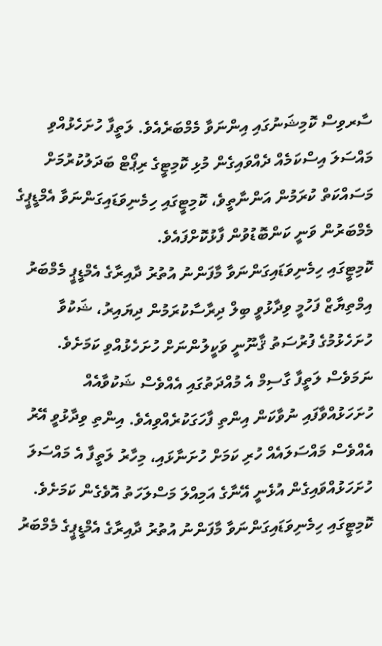ސާރވިސް ކޮމިޝަނުގައި އިންނަވާ މެމްބަރެއެވެ. ލަތީފާ ހުށަހެޅުއްވި މައްސަލަ އިސްކަމެއް ދެއްވައިގެން މުޅި ކޮމިޓީގެ ރިޕޯޓް ބަދަލުކުރުމަށް މަސައްކަތް ކުރަމުން އަންނާތީވެ، ކޮމިޓީގައި ހިމެނިވަޑައިގަންނަވާ އެމްޑީޕީގެ މެމްބަރުން ވަނީ ކަންބޮޑުވުން ފާޅުކޮށްފައެވެ.
ކޮމިޓީގައި ހިމެނިވަޑައިގަންނަވާ މާފަންނު އުތުރު ދާއިރާގެ އެމްޑީޕީ މެމްބަރު އިމްތިޔާޒް ފަހުމީ ވިދާޅުވީ ބިލް ދިރާސާކުރަމުން ދިޔައިރު، ޝަކުވާ ހުށަހެޅުމުގެ ފުރުސަތު ޤާނޫނީ ވަކީލުންނަށް ހުށަހެޅުއްވި ކަމަށެވެ. ނަމަވެސް ލަތީފާ ގާސިމް އެ މުއްދަތުގައި އެއްވެސް ޝަކުވާއެއް ހުށަހަޅުއްވާފައި ނުވާކަން އިންތި ފާހަގަކުރެއްވިއެވެ. އިންތި ވިދާޅުވީ އޭރު އެއްވެސް މައްސަލައެއް ހުރި ކަމަށް ހުށަނާޅައި، މިހާރު ލަތީފާ އެ މައްސަލަ ހުށަހަޅުއްވައިގެން އުޅެނީ އޭނާގެ އަމިއްލަ މަސްލަހަތު އޮވެގެން ކަމަށެވެ.
ކޮމިޓީގައި ހިމެނިވަޑައިގަންނަވާ މާފަންނު އުތުރު ދާއިރާގެ އެމްޑީޕީގެ މެމްބަރު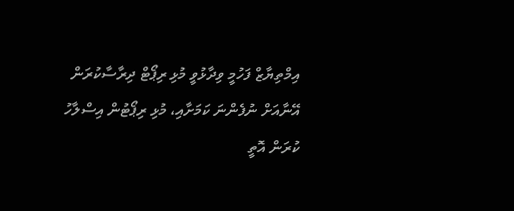އިމްތިޔާޒް ފަހުމީ ވިދާޅުވީ މުޅި ރިޕޯޓް ދިރާސާކުރަން އޭނާއަށް ނުފެންނަ ކަމަށާއި، މުޅި ރިޕޯޓުން އިސްލާހު ކުރަން އޮތީ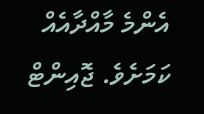އެންމެ މާއްދާއެއް ކަމަށެވެ. ޖޮއިންޓް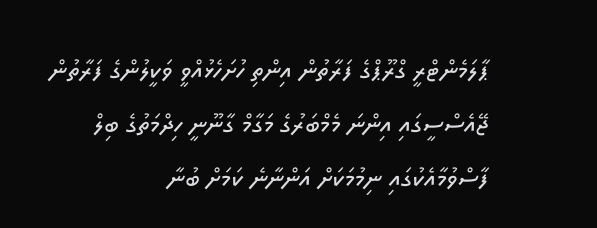ޕާލަމެންޓްރީ ގްރޫޕްގެ ފަރާތުން އިންތި ހުށަހެޅުއްވީ ވަކީލުންގެ ފަރާތުން ޖޭއެސްސީގައި އިންނަ މެމްބަރުގެ މަގާމް ގާނޫނީ ހިދްމަތުގެ ބިލް ފާސްވުމާއެކުގައި ނިމުމަކަށް އަންނާނެ ކަމަށް ބުނާ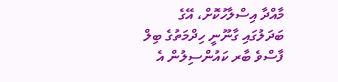މާއްދާ އިސްލާހުކޮށް، އޭގެ ބަދަލުގައި ގާނޫނީ ހިދްމަތުގެ ބިލް ފާސްވެ ބާރ ކައުންސިލުން އެ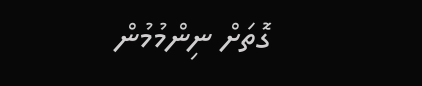ގޮތަށް ނިންމުމުން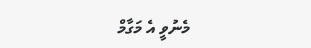މެނުވީ އެ މަގާމް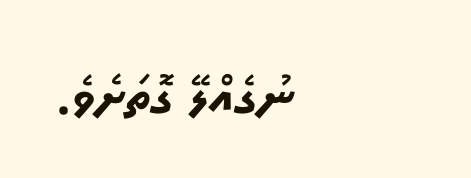ނުގެއްލޭ ގޮތަށެވެ.